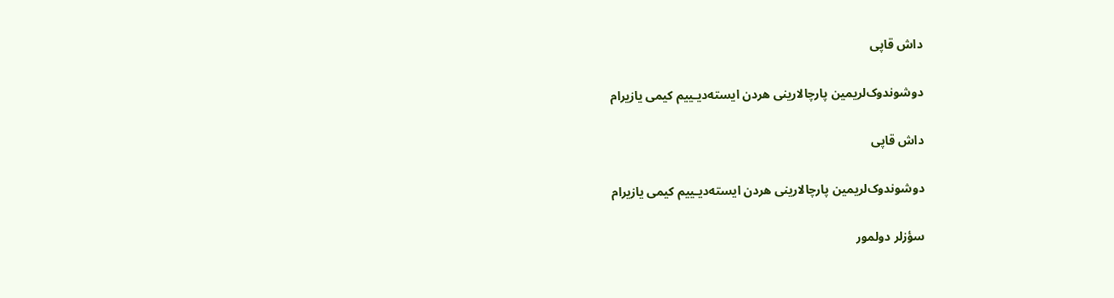داش قاپی

دوشوندوک‌لریمین پارچالارینی هردن ایسته‌دیـییم کیمی یازیرام

داش قاپی

دوشوندوک‌لریمین پارچالارینی هردن ایسته‌دیـییم کیمی یازیرام

سؤزلر دولمور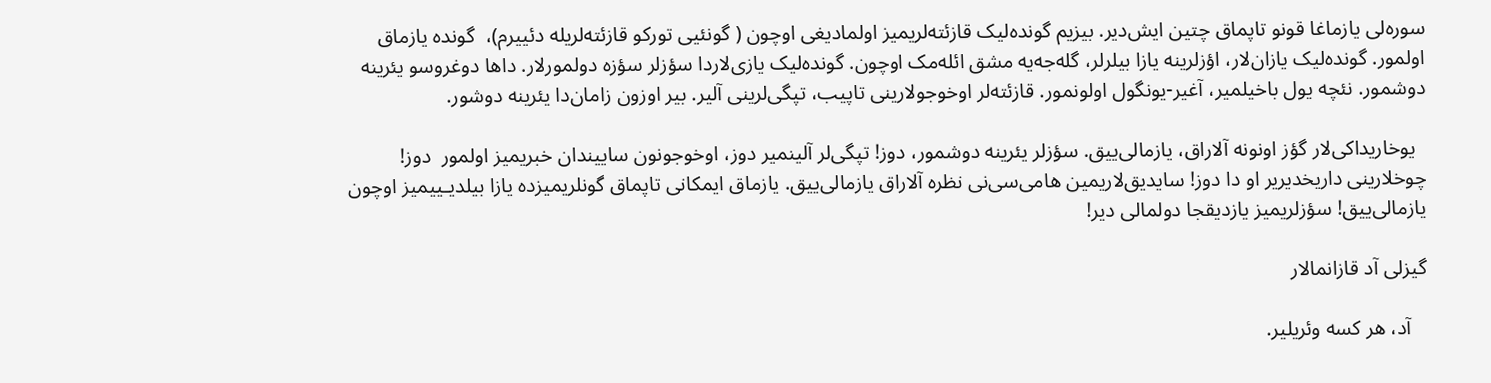سوره‌لی یازماغا قونو تاپماق چتین ایش‌دیر. بیزیم گونده‌لیک قازئته‌لریمیز اولمادیغی اوچون ( گونئیی تورکو قازئته‌لریله دئییرم)،  گونده‌ یازماق اولمور. گونده‌لیک یازان‌لار، اؤزلرینه یازا بیلرلر، گله‌جه‌یه مشق ائله‌مک اوچون. گونده‌لیک یازی‌لاردا سؤزلر سؤزه دولمورلار. داها دوغروسو یئرینه دوشمور. نئچه یول باخیلمیر، آغیر-یونگول اولونمور. قازئته‌لر اوخوجولارینی تاپیب، تپگی‌لرینی آلیر. بیر اوزون زامان‌دا یئرینه دوشور.

  یوخاریداکی‌لار گؤز اونونه آلاراق، یازمالی‌ییق. سؤزلر یئرینه دوشمور، دوز! تپگی‌لر آلینمیر دوز، اوخوجونون ساییندان خبریمیز اولمور  دوز! چوخلارینی داریخدیریر او دا دوز! سایدیق‌لاریمین هامی‌سی‌نی نظره آلاراق یازمالی‌ییق. یازماق ایمکانی تاپماق گونلریمیزده یازا بیلدیـییمیز اوچون یازمالی‌ییق! سؤزلریمیز یازدیقجا دولمالی دیر!

گیزلی آد قازانما‌لار

   آد، هر کسه وئریلیر.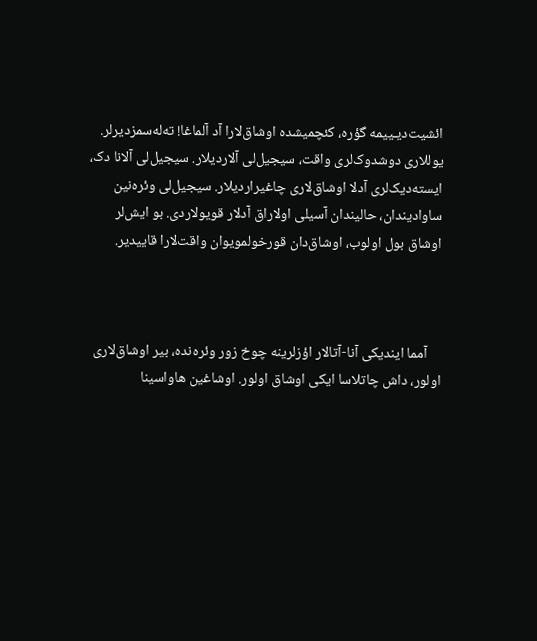ائشیت‌دیـییمه گؤره، کئچمیشده اوشاق‌لارا آد آلماغا! ته‌له‌سمزدیرلر. یوللاری دوشدوک‌لری واقت، سیجیل‌لی آلاردیلار. سیجیل‌لی‌ آلانا دک، ایسته‌دیک‌لری آدلا اوشاق‌لاری چاغیراردیلار. سیجیل‌لی وئره‌نین ساوادیندان، حالیندان آسیلی اولاراق آدلار قویولاردی. بو ایش‌لر اوشاق بول اولوب،‌ اوشاق‌دان قورخولمویوان واقت‌لارا قاییدیر.



    آمما ایندیکی آنا-آتالار اؤزلرینه چوخ زور وئره‌نده، بیر اوشاق‌لاری اولور، داش چاتلاسا ایکی اوشاق اولور. اوشاغین هاواسینا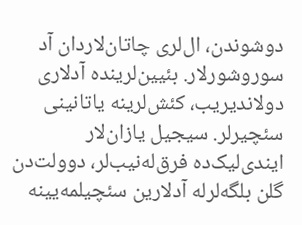دوشوندن، ال‌لری چاتان‌لاردان آد سوروشورلار. بئیین‌لرینده آدلاری دولاندیریب، کئش‌لرینه یاتانینی سئچیرلر. سیجیل یازان‌لار ایندی‌لیک‌ده فرق‌له‌نیب‌لر، دوولت‌دن  گلن بلگه‌لرله آدلارین سئچیلمه‌یینه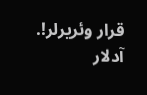قرار وئریرلر!. آدلار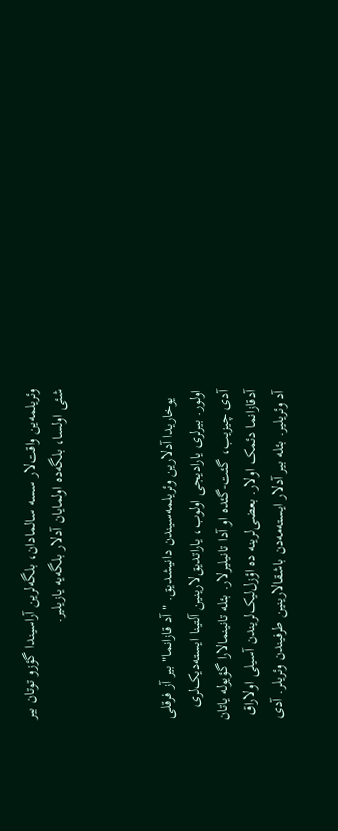وئریلمه‌ین واقت‌لار سسه سالمادان، بلگه‌لرین آراسیندا گؤزو توتان بیر شئی اولسا، بلگه‌ده اولمایان آدلار بلگه‌یه یازیلیر.



  یوخاریدا آدلارین وئریلمه‌سیندن دانیشدیق. "آد قازانما" بیر آز فرقلی اولور. بیرلری یارادیجی اولوب، یاراتدیق‌لارینین آلتینا ایسته‌دیک‌لری آدی چیزیب، گئت-گئده او آدا تانیلیرلار. بئله تانینمالارا گؤیوله یاتان آدقازانما دئمک اولار. بعضی‌لرینه ده اؤزل‌لیک‌لریندن آسیلی اولاراق آد وئریلیر. بئله بیر آدلار ایسته‌مه‌دن باشقالارینین طرفیندن وئریلر. آدی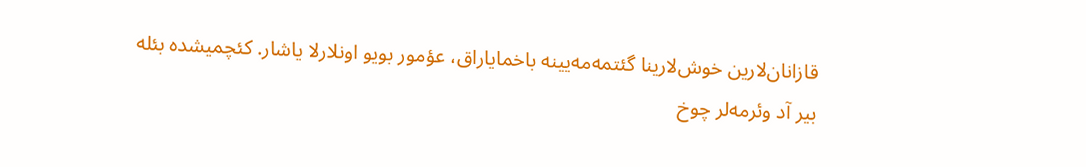قازانان‌لارین خوش‌لارینا گئتمه‌مه‌یینه باخمایاراق، عؤمور بویو اونلارلا یاشار. کئچمیشده بئله بیر آد وئرمه‌لر چوخ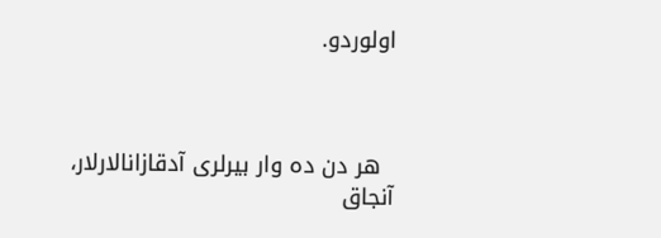اولوردو.



  هر دن ده وار بیرلری آدقازانالارلار، آنجاق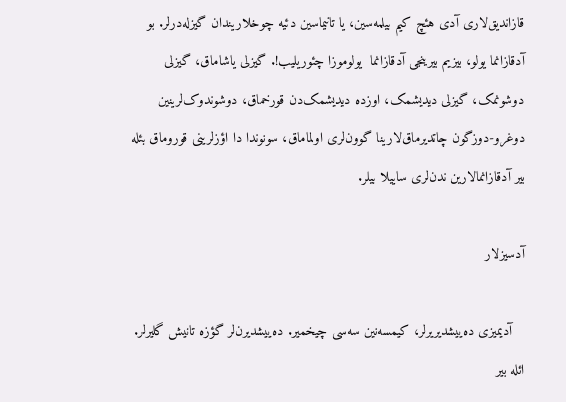قازاندیق‌لاری آدی هئچ کیم بیلمه‌سین، یا تانیماسین دئیه چوخلاریندان گیزله‌درلر. بو آدقازانما یولو، بیزیم بیرینجی آدقازانما  یولوموزا چئوریلیب!. گیزلی یاشاماق، گیزلی دوشونمک، گیزلی دیدیشمک، اوزده دیدیشمک‌دن قورخماق، دوشوندوک‌لرینین دوغرو-دوزگون چاتدیرماق‌لارینا گوون‌لری اولماماق، سونوندا دا اؤزلرینی قوروماق بئله بیر آدقازانمالارین ندن‌لری ساییلا بیلر.

آدسیزلار

   آدیمیزی ده‌ییشدیریرلر، کیمسه‌نین سه‌سی چیخمیر. ده‌ییشدیرن‌لر گؤزه تانیش گلیرلر. ائله بیر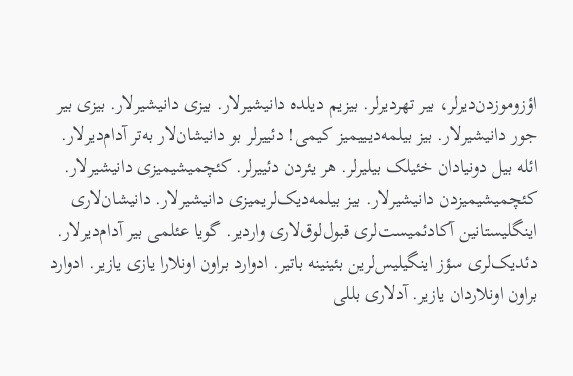اؤزوموزدن‌دیرلر، بیر تهر‌دیرلر. بیزیم دیلده دانیشیرلار. بیزی دانیشیرلار. بیزی بیر جور دانیشیرلار. بیز بیلمه‌دیـییمیز کیمی! دئییرلر بو دانیشان‌لار به‌تر آدام‌دیرلار. ائله بیل دونیادان خئیلک بیلیرلر. هر یئردن دئییرلر. کئچمیشیمیزی دانیشیرلار. کئچمیشیمیزدن دانیشیرلار. بیز بیلمه‌دیک‌لریمیزی دانیشیرلار. دانیشان‌لاری اینگلیستانین آکادئمیست‌لری قبول‌لوق‌لاری واردیر. گویا عئلمی بیر آدام‌دیرلار. دئدیک‌لری سؤز اینگیلیس‌لرین بئینینه باتیر. ادوارد براون اونلارا یازی یازیر. ادوارد براون اونلاردان یازیر. آدلاری بللی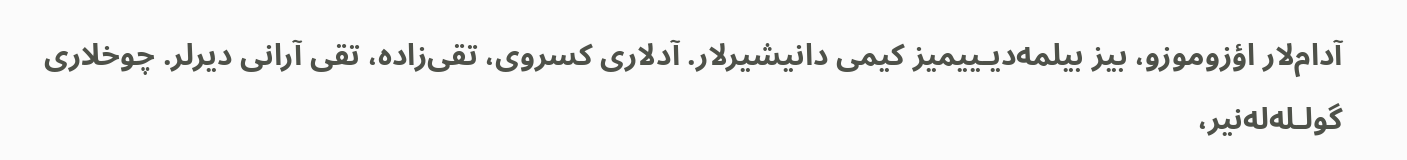آدام‌لار اؤزوموزو، بیز بیلمه‌دیـییمیز کیمی دانیشیرلار. آدلاری کسروی، تقی‌زاده، تقی آرانی دیرلر. چوخلاری گولـله‌له‌نیر،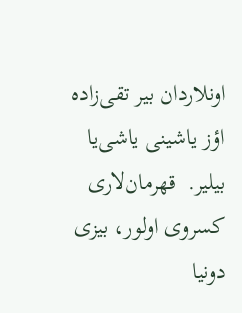اونلاردان بیر تقی‌زاده اؤز یاشینی یاشی‌یا بیلیر.  قهرمان‌لاری کسروی اولور، بیزی دونیا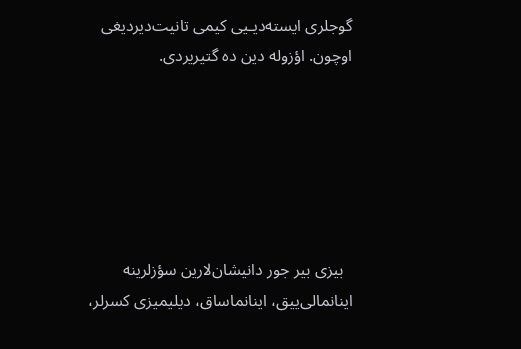گوجلری ایسته‌دیـیی کیمی تانیت‌دیردیغی اوچون. اؤزوله دین ده گتیریردی.






  بیزی بیر جور دانیشان‌لارین سؤزلرینه اینانمالی‌ییق، اینانماساق، دیلیمیزی کسرلر،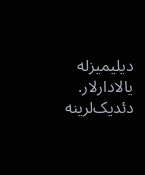دیلیمیزله یالادارلار. دئدیک‌لرینه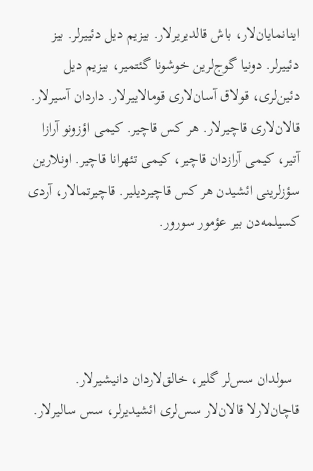اینانمایان‌لار، باش قالدیریرلار. بیزیم دیل دئییرلر. بیز دئییرلر. دونیا گوج‌لرین خوشونا گئتمیر، بیزیم دیل دئین‌لری، قولاق آسان‌لاری قومالاییرلار. داردان آسیرلار. قالان‌لاری قاچیرلار. هر کس قاچیر. کیمی اؤزونو آرازا آتیر، کیمی آرازدان قاچیر، کیمی تئهرانا قاچیر. اونلارین سؤزلرینی ائشیدن هر کس قاچیردیلیر. قاچیرتمالار، آردی کسیلمه‌دن بیر عؤمور سورور.




  سولدان سس‌لر گلیر، خالق‌لاردان دانیشیرلار. قاچان‌لارلا قالان‌لار سس‌لری ائشیدیرلر، سس سالیرلار.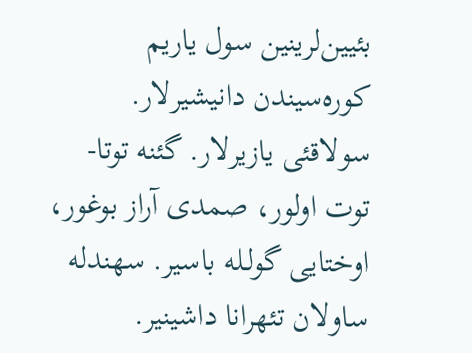بئیین‌لرینین سول یاریم کوره‌سیندن دانیشیرلار. سولاقئی یازیرلار. گئنه توتا-توت اولور، صمدی آراز بوغور، اوختایی گولـله باسیر. سهندله ساولان تئهرانا داشینیر.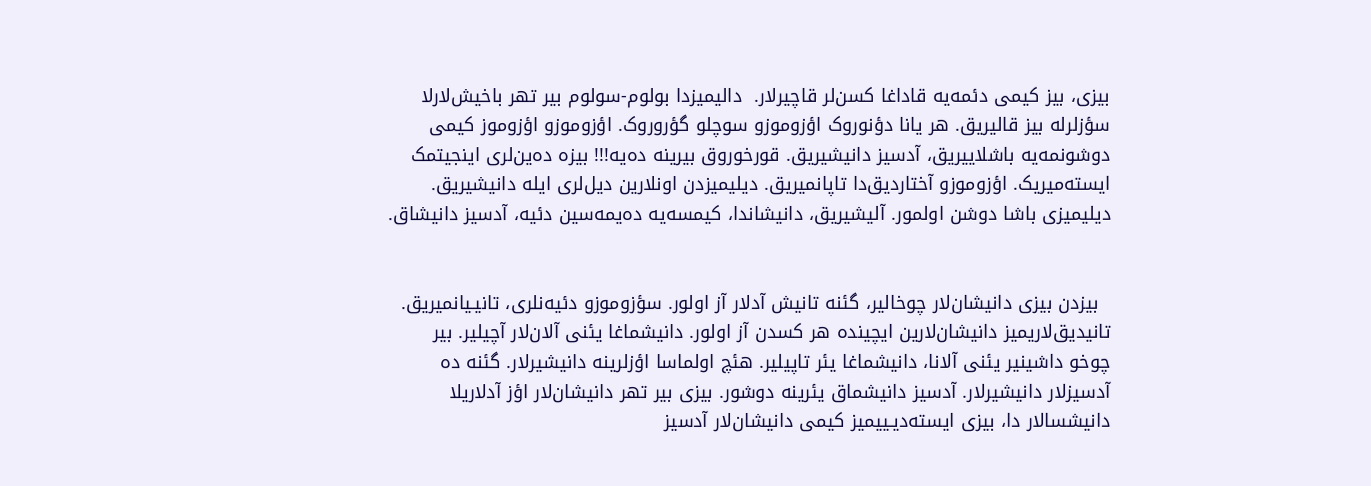بیزی، بیز کیمی دئمه‌یه قاداغا کسن‌لر قاچیرلار.  دالیمیزدا بولوم-سولوم بیر تهر باخیش‌لارلا سؤزلرله بیز قالیریق. هر یانا دؤنوروک اؤزوموزو سوچلو گؤروروک. اؤزوموزو اؤزوموز کیمی دوشونمه‌یه باشلاییریق، آدسیز دانیشیریق. قورخوروق بیرینه ده‌یه!!! بیزه ده‌ین‌لری اینجیتمک ایسته‌میریک. اؤزوموزو آختاردیق‌دا تاپانمیریق. دیلیمیزدن اونلارین دیل‌لری ایله دانیشیریق. دیلیمیزی باشا دوشن اولمور. آلیشیریق، دانیشاندا، کیمسه‌یه ده‌یمه‌سین دئیه، آدسیز دانیشاق.


  بیزدن بیزی دانیشان‌لار چوخالیر، گئنه تانیش آدلار آز اولور. سؤزوموزو دئیه‌نلری، تانیـیانمیریق. تانیدیق‌لاریمیز دانیشان‌لارین ایچینده هر کسدن آز اولور. دانیشماغا یئنی آلان‌لار آچیلیر. بیر چوخو داشینیر یئنی آلانا، دانیشماغا یئر تاپیلیر. هئچ اولماسا اؤزلرینه دانیشیرلار. گئنه‌ ده آدسیزلار دانیشیرلار. آدسیز دانیشماق یئرینه دوشور. بیزی بیر تهر دانیشان‌لار اؤز آدلاریلا دانیشسا‌لار دا، بیزی ایسته‌دیـییمیز کیمی دانیشان‌لار آدسیز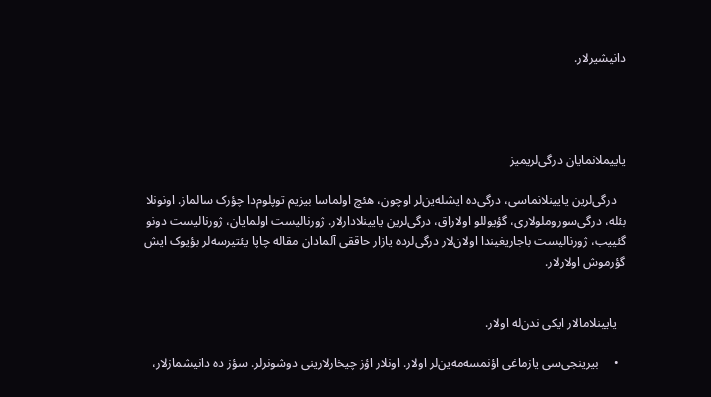دانیشیرلار.




یاییملانمایان درگی‌لریمیز

   درگی‌لرین یایینلانماسی، درگی‌ده ایشله‌ین‌لر اوچون، هئچ اولماسا بیزیم توپلوم‌دا چؤرک سالماز. اونونلا بئله، درگی‌سوروملولاری، گؤیوللو اولاراق، درگی‌لرین یایینلادارلار. ژورنالیست اولمایان، ژورنالیست دونو گئییب، ژورنالیست باجاریغیندا اولان‌لار درگی‌لرده یازار حاققی آلمادان مقاله چاپا یئتیرسه‌لر بؤیوک ایش گؤرموش اولارلار.


   یایینلامالار ایکی ندن‌له اولار.

  •     بیرینجی‌سی یازماغی اؤنمسه‌مه‌ین‌لر اولار. اونلار اؤز چیخارلارینی دوشونرلر. سؤز ده دانیشمازلار،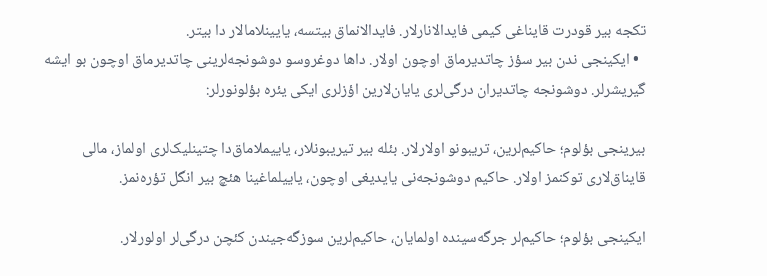تکجه بیر قودرت قایناغی کیمی فایدالانارلار. فایدالانماق بیتسه، یایینلامالار دا بیتر.
  • ایکینجی ندن بیر سؤز چاتدیرماق اوچون اولار. داها دوغروسو دوشونجه‌لرینی چاتدیرماق اوچون بو ایشه گیریشرلر. دوشونجه چاتدیران درگی‌لری یایان‌لارین اؤزلری ایکی یئره بؤلونورلر:

بیرینجی بؤلوم؛ حاکیم‌لرین، تریبونو اولارلار. بئله بیر تیریبونلار، یاییملاماق‌دا چتینلیک‌لری اولماز، مالی قایناق‌لاری توکنمز اولار. حاکیم دوشونجه‌نی یایدیغی اوچون، یاییلماغینا هئچ بیر انگل تؤره‌نمز.

ایکینجی بؤلوم؛ حاکیم‌لر جرگه‌سینده اولمایان، حاکیم‌لرین سوزگه‌جیندن کئچن درگی‌لر اولورلار.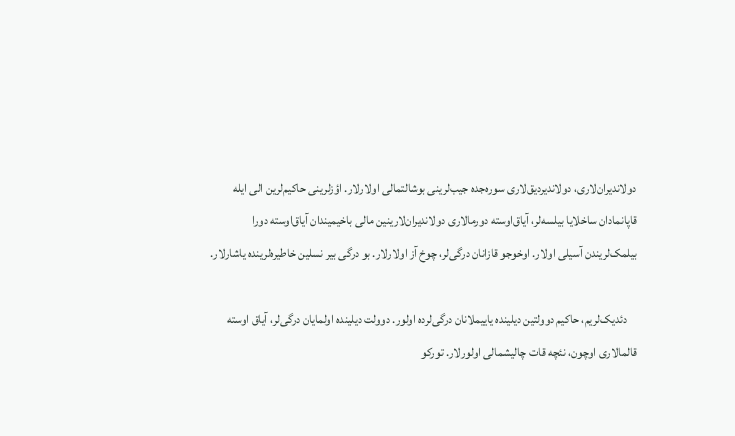دولاندیران‌لاری، دولاندیردیق‌لاری سوره‌جده جیب‌لرینی بوشالتمالی اولارلار. اؤزلرینی حاکیم‌لرین الی ایله قاپانمادان ساخلایا بیلسه‌لر، آیاق‌اوسته دورما‌لاری دولاندیران‌لارینین مالی باخیمیندان آیاق‌اوسته دورا بیلمک‌لریندن آسیلی اولار. اوخوجو قازانان درگی‌لر، چوخ آز اولارلار. بو درگی بیر نسلین خاطیره‌لرینده یاشارلار.

    دئدیک‌لریم، حاکیم‌ دوولتین دیلینده یاییملانان درگی‌لرده اولور. دوولت دیلینده اولمایان درگی‌لر، آیاق اوسته قالما‌لاری اوچون، نئچه قات چالیشمالی‌ اولورلار. تورکو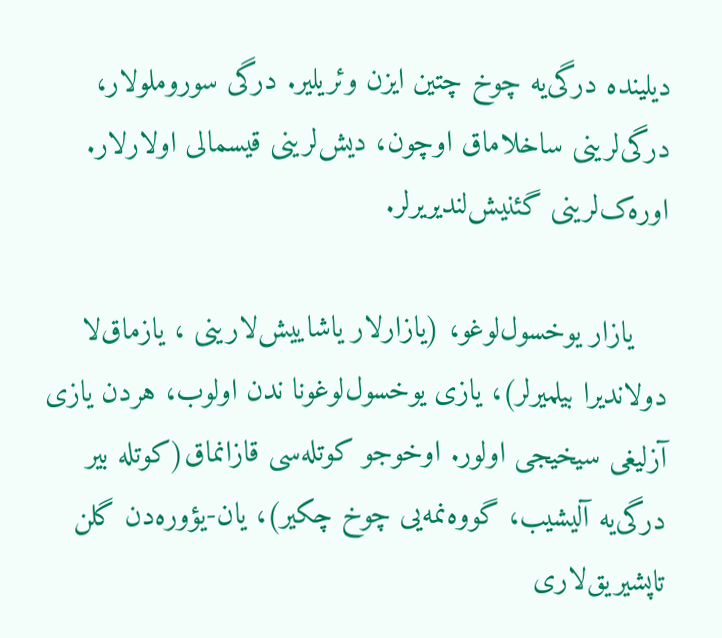دیلینده درگی‌یه چوخ چتین ایزن وئریلیر. درگی سوروملولار، درگی‌لرینی ساخلاماق اوچون، دیش‌لرینی قیسمالی اولارلار. اوره‌ک‌لرینی گئنیش‌لندیریرلر.

    یازار یوخسول‌لوغو، (یازارلار یاشاییش‌لارینی ، یازماق‌لا دولاندیرا بیلمیرلر)، یازی یوخسول‌لوغونا ندن اولوب، هردن یازی آزلیغی سیخیجی اولور. اوخوجو کوتله‌سی قازانماق(کوتله بیر درگی‌یه آلیشیب، گووه‌نمه‌یی چوخ چکیر)، یان-یؤوره‌دن گلن تاپشیریق‌لاری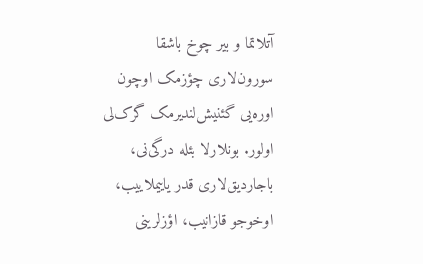آتلاتما و بیر چوخ باشقا سورون‌لاری چؤزمک اوچون اوره‌یی گئنیش‌لندیرمک گرک‌لی اولور. بونلارلا بئله درگی‌نی، باجاردیق‌لاری قدر یاییملاییب، اوخوجو قازانیب، اؤزلرینی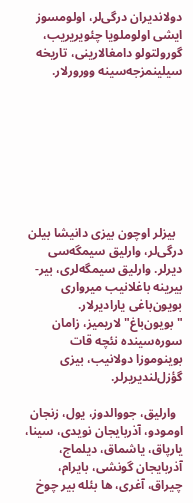دولاندیران درگی‌لر، اولومسوز ایشی اولوملویا چئویریریب، گورولتولو دامغالارینی، تاریخه سیلینمزجه‌سینه وورورلار.








  بیزلر اوچون بیزی دانیشا بیلن درگی‌لر، وارلیق‌ سیمگه‌سی دیرلر. وارلیق سیمگه‌لری، بیر-بیرینه باغلانیب میرواری بویون‌باغی یارادیرلار. "بویون‌باغ"لاریمیز، زامان سوره‌سینده نئچه قات بوینوموزا دولانیب، بیزی گؤزل‌لندیریرلر.

  وارلیق، جووالدوز، یول، زنجان اومودو، آذربایجان نویدی، سینا، یارپاق، یاشماق، دیلماج، آذربایجان گونشی، بایرام، چیراق، آغری، ها بئله بیر چوخ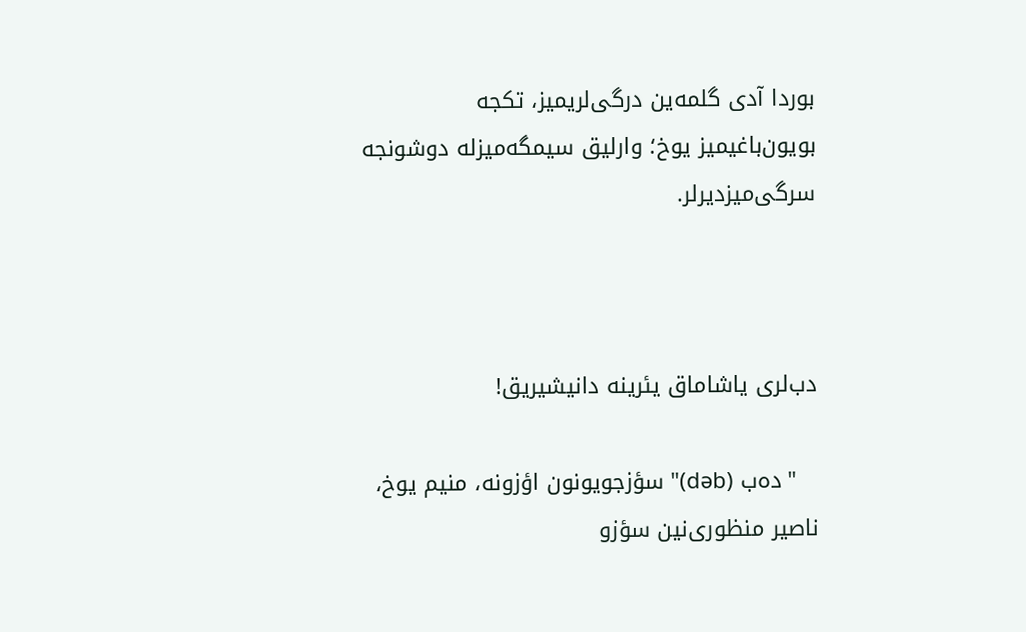بوردا آدی گلمه‌ین درگی‌لریمیز، تکجه بویون‌باغیمیز یوخ؛ وارلیق سیمگه‌میز‌له دوشونجه سرگی‌میز‌دیرلر.



دب‌لری یاشاماق یئرینه دانیشیریق!

   "ده‌ب (dəb)" سؤزجویونون اؤزونه، منیم یوخ، ناصیر منظوری‌نین سؤزو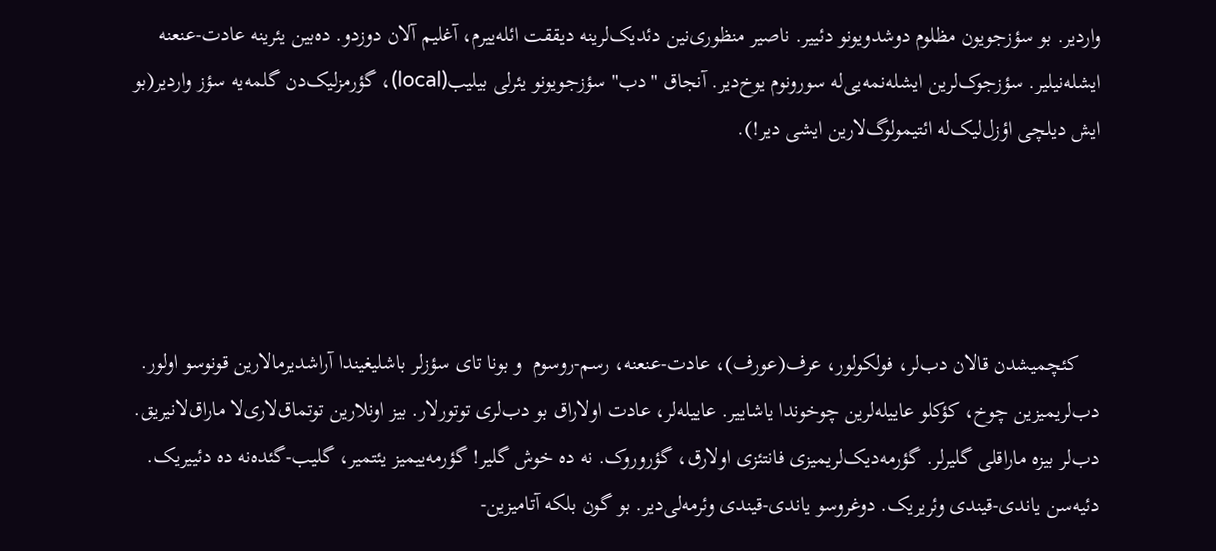واردیر. بو سؤزجویون مظلوم دوشدویونو دئییر. ناصیر منظوری‌نین دئدیک‌لرینه دیققت ائله‌‌ییرم، آغلیم آلان دوزدو. ده‌بین یئرینه عادت-عنعنه ایشله‌نیلیر. سؤزجوک‌لرین ایشله‌نمه‌یی‌له سورونوم یوخ‌دیر. آنجاق "دب" سؤزجویونو یئرلی بیلیب(local)، گؤرمزلیک‌دن گلمه‌یه سؤز واردیر(بو ایش دیلچی اؤزل‌لیک‌له ائتیمولوگ‌لارین ایشی دیر!).




    کئچمیشدن قالان دب‌لر، فولکولور، عرف(عورف)، عادت-عنعنه، رسم-روسوم  و بونا تای سؤزلر باشلیغیندا آراشدیرمالارین قونوسو اولور. دب‌لریمیزین چوخ، کؤکلو عاییله‌لرین چوخوندا یاشاییر. عاییله‌لر، عادت اولاراق بو دب‌لری توتورلار. بیز اونلارین توتماق‌لاری‌لا ماراق‌لانیریق. دب‌لر بیزه ماراقلی گلیرلر. گؤرمه‌دیک‌لریمیزی فانتئزی اولارق، گؤروروک. نه ده خوش گلیر! گؤرمه‌ییمیز یئتمیر، گلیب-گئده‌نه ده دئییریک. دئیه‌سن یاندی-قیندی وئریریک. دوغروسو یاندی-قیندی وئرمه‌لی‌دیر. بو گون بلکه آتامیزین-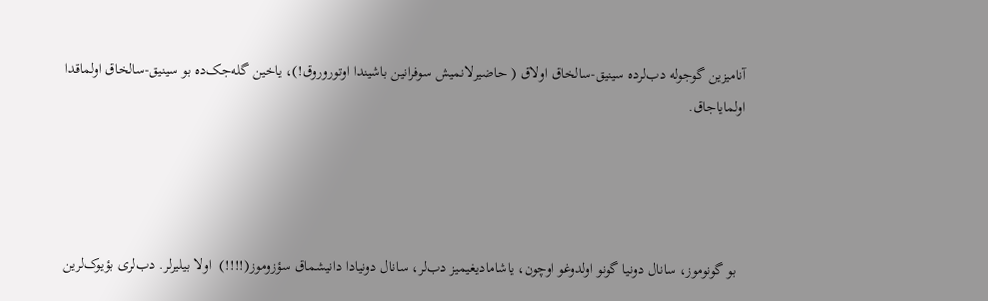آنامیزین گوجوله دب‌لرده سینیق-سالخاق اولاق ( حاضیرلانمیش سوفرانین باشیندا اوتوروروق!)، یاخین گله‌جک‌ده بو سینیق-سالخاق اولماقدا اولمایاجاق.




  بو گونوموز، سانال دونیا گونو اولدوغو اوچون، یاشامادیغیمیز دب‌لر، سانال دونیادا دانیشماق سؤزوموز(!!!!)  اولا بیلیرلر. دب‌لری بؤیوک‌لرین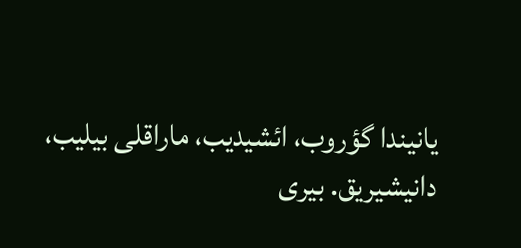یانیندا گؤروب، ائشیدیب، ماراقلی بیلیب، دانیشیریق. بیری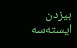بیزدن ایسته‌سه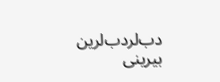دب‌لردب‌لرین بیرینی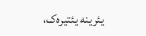یئرینه یئتیره‌ک،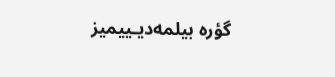گؤره بیلمه‌دیـییمیز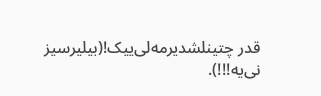قدر چتینلشدیرمه‌لی‌ییک!(بیلیرسیز نی‌یه!!!).